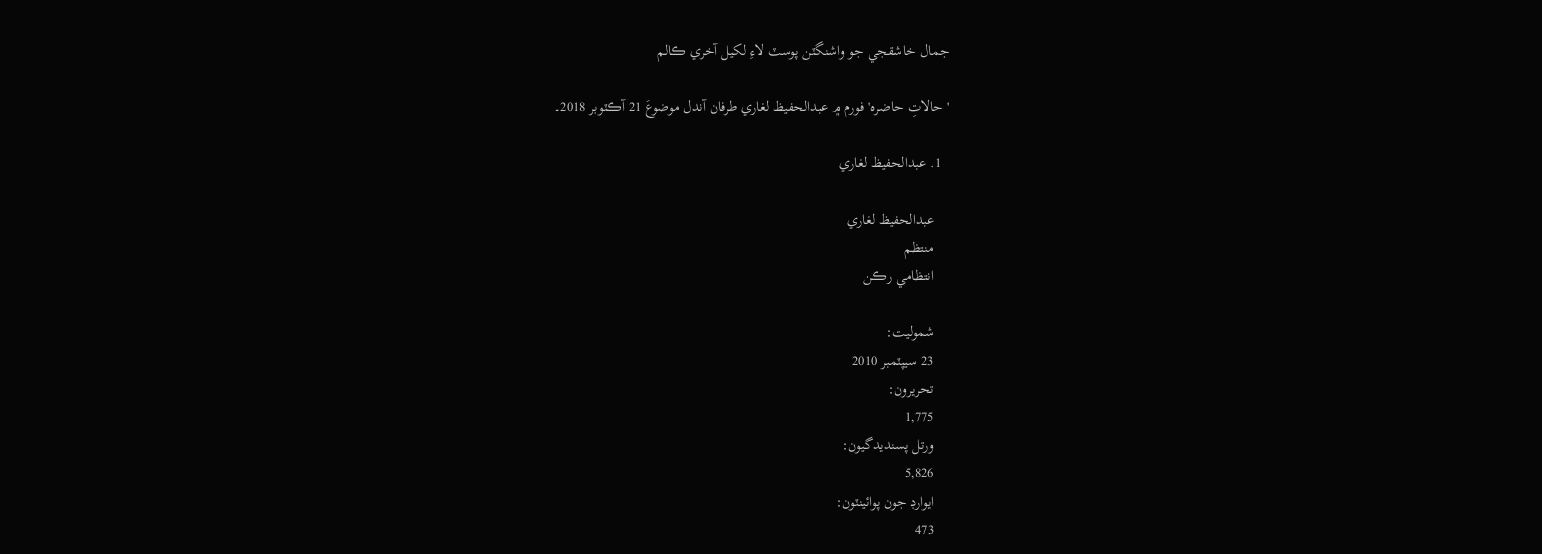جمال خاشقجي جو واشنگٽن پوسٽ لاءِ لکيل آخري ڪالم

'حالاتِ حاضره' فورم ۾ عبدالحفيظ لغاري طرفان آندل موضوعَ 21 آڪٽوبر 2018۔

  1. عبدالحفيظ لغاري

    عبدالحفيظ لغاري
    منتظم
    انتظامي رڪن

    شموليت:
    23 سيپٽمبر 2010
    تحريرون:
    1,775
    ورتل پسنديدگيون:
    5,826
    ايوارڊ جون پوائينٽون:
    473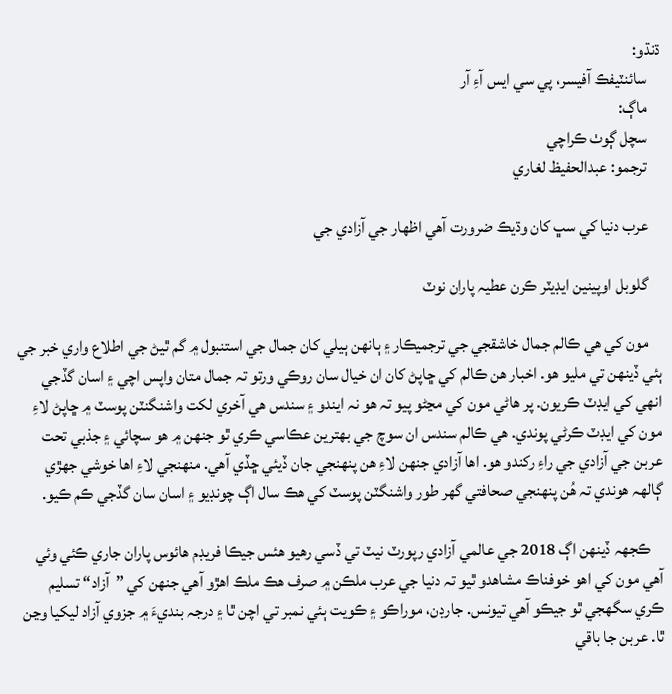ڌنڌو:
    سائنٽيفڪ آفيسر، پي سي ايس آءِ آر
    ماڳ:
    سچل ڳوٺ ڪراچي
    ترجمو: عبدالحفيظ لغاري

    عرب دنيا کي سڀ کان وڌيڪ ضرورت آھي اظھار جي آزادي جي

    گلوبل اوپينين ايڊيٽر ڪرن عطيہ پاران نوٽ

    مون کي ھي ڪالم جمال خاشقجي جي ترجميڪار ۽ ٻانھن ٻيلي کان جمال جي استنبول ۾ گم ٿيڻ جي اطلاع واري خبر جي ٻئي ڏينھن تي مليو ھو. اخبار ھن ڪالم کي ڇاپڻ کان ان خيال سان روڪي ورتو تہ جمال متان واپس اچي ۽ اسان گڏجي انھي کي ايڊٽ ڪريون. پر ھاڻي مون کي مڃڻو پيو تہ ھو نہ ايندو ۽ سندس ھي آخري لکت واشنگنٽن پوسٽ ۾ ڇاپڻ لاءِ مون کي ايڊٽ ڪرڻي پوندي. ھي ڪالم سندس ان سوچ جي بھترين عڪاسي ڪري ٿو جنھن ۾ ھو سچائي ۽ جذبي تحت عربن جي آزادي جي راءِ رکندو ھو. اھا آزادي جنھن لاءِ ھن پنھنجي جان ڏيئي ڇڏي آھي. منھنجي لاءِ اھا خوشي جھڙي ڳالھہ ھوندي تہ ھُن پنھنجي صحافتي گھر طور واشنگٽن پوسٽ کي ھڪ سال اڳ چونڊيو ۽ اسان سان گڏجي ڪم ڪيو.

    ڪجھہ ڏينھن اڳ 2018 جي عالمي آزادي رپورٽ نيٽ تي ڏسي رھيو ھئس جيڪا فريڊم ھائوس پاران جاري ڪئي وئي آھي مون کي اھو خوفناڪ مشاھدو ٿيو تہ دنيا جي عرب ملڪن ۾ صرف ھڪ ملڪ اھڙو آھي جنھن کي ”آزاد“ تسليم ڪري سگھجي ٿو جيڪو آھي تيونس. جارڊن، موراڪو ۽ ڪويت ٻئي نمبر تي اچن ٿا ۽ درجہ بنديءَ ۾ جزوي آزاد ليکيا وڃن ٿا. عربن جا باقي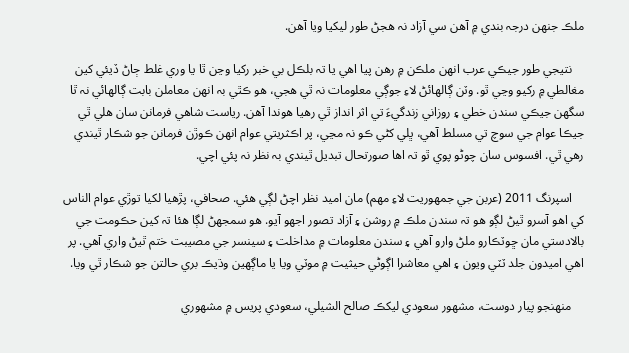ملڪ جنھن درجہ بندي ۾ آھن سي آزاد نہ ھجڻ طور ليکيا ويا آھن.

    نتيجي طور جيڪي عرب انھن ملڪن ۾ رھن پيا اھي يا تہ بلڪل بي خبر رکيا وڃن ٿا يا وري غلط ڄاڻ ڏيئي کين مغالطي ۾ رکيو وڃي ٿو. وٽن ڳالھائڻ لاءِ جوڳي معلومات نہ ٿي ھجي، ھو ڪٿي بہ انھن معاملن بابت ڳالھائي نہ ٿا سگھن جيڪي سندن خطي ۽ روزاني زندگيءَ تي اثر انداز ٿي رھيا ھوندا آھن. رياست شاھي فرمانن سان ھلي ٿي جيڪا عوام جي سوچ تي مسلط آھي، ڀلي کڻي ڪو نہ مڃي، پر اڪثريتي عوام انھن ڪوڙن فرمانن جو شڪار ٿيندي رھي ٿي. افسوس سان چوڻو پوي ٿو تہ اھا صورتحال تبديل ٿيندي بہ نظر نہ پئي اچي.

    اسپرنگ 2011 (عربن جي جمھوريت لاءِ مھم) مان اميد نظر اچڻ لڳي ھئي. صحافي، پڙھيا لکيا توڙي عوام الناس کي اھو آسرو ٿيڻ لڳو ھو تہ سندن ملڪ ۾ روشن ۽ آزاد تصور اجھو آيو. ھو سمجھڻ لڳا ھئا تہ کين حڪومت جي بالادستي مان ڇوٽڪارو ملڻ وارو آھي ۽ سندن معلومات ۾ مداخلت ۽ سينسر جي مصيبت ختم ٿيڻ واري آھي. پر اھي اميدون جلد ٽٽي ويون ۽ اھي معاشرا اڳوڻي حيثيت ۾ موٽي ويا يا ماڳھين وڌيڪ بري حالتن جو شڪار ٿي ويا.

    منھنجو پيار دوست، مشھور سعودي ليکڪ صالح الشيلي، سعودي پريس ۾ مشھوري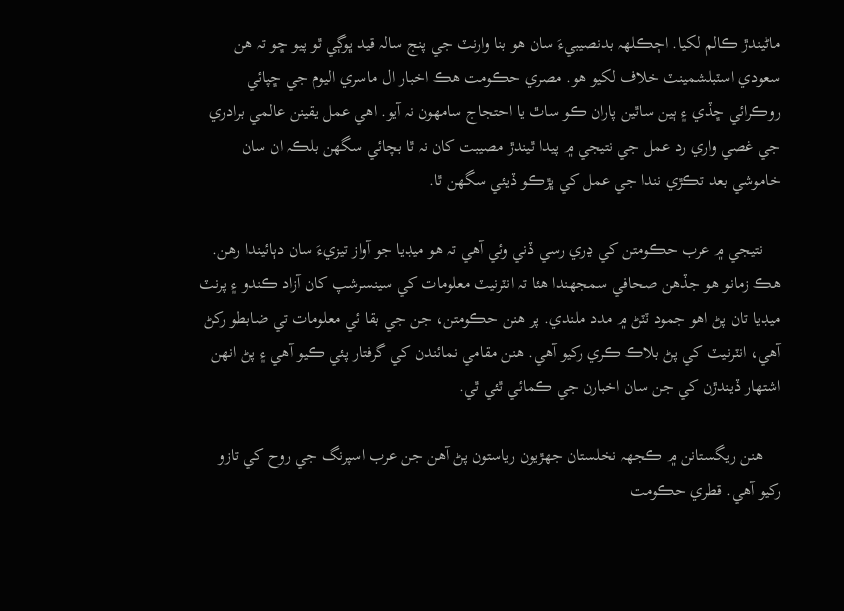ماڻيندڙ ڪالم لکيا. اڄڪلھہ بدنصيبيءَ سان ھو بنا وارنٽ جي پنج سالہ قيد ڀوڳي ٿو پيو ڇو تہ ھن سعودي اسٽبلشمينٽ خلاف لکيو ھو. مصري حڪومت ھڪ اخبار ال ماسري اليوم جي ڇپائي روڪرائي ڇڏي ۽ ٻين ساٿين پاران ڪو ساٿ يا احتجاج سامھون نہ آيو. اھي عمل يقينن عالمي برادري جي غصي واري رد عمل جي نتيجي ۾ پيدا ٿيندڙ مصيبت کان نہ ٿا بچائي سگھن بلڪہ ان سان خاموشي بعد تڪڙي نندا جي عمل کي ڀڙڪو ڏيئي سگھن ٿا.

    نتيجي ۾ عرب حڪومتن کي ڍري رسي ڏني وئي آھي تہ ھو ميڊيا جو آواز تيزيءَ سان دٻائيندا رھن. ھڪ زمانو ھو جڏھن صحافي سمجھندا ھئا تہ انٽرنيٽ معلومات کي سينسرشپ کان آزاد ڪندو ۽ پرنٽ ميڊيا تان پڻ اھو جمود ٽٽڻ ۾ مدد ملندي. پر ھنن حڪومتن، جن جي بقا ئي معلومات تي ضابطو رکڻ آھي، انٽرنيٽ کي پڻ بلاڪ ڪري رکيو آھي. ھنن مقامي نمائندن کي گرفتار پئي ڪيو آھي ۽ پڻ انھن اشتھار ڏيندڙن کي جن سان اخبارن جي ڪمائي ٿئي ٿي.

    ھنن ريگستانن ۾ ڪجھہ نخلستان جھڙيون رياستون پڻ آھن جن عرب اسپرنگ جي روح کي تازو رکيو آھي. قطري حڪومت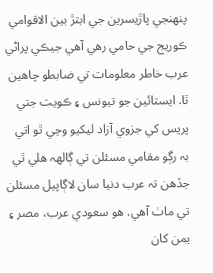پنھنجي پاڙيسرين جي ابتڙ بين الاقوامي ڪوريج جي حامي رھي آھي جيڪي پراڻي عرب خاطر معلومات تي ضابطو چاھين ٿا. ايستائين جو تيونس ۽ ڪويت جتي پريس کي جزوي آزاد ليکيو وڃي ٿو اتي بہ رڳو مقامي مسئلن تي ڳالھہ ھلي ٿي جڏھن تہ عرب دنيا سان لاڳاپيل مسئلن تي ماٺ آھي. ھو سعودي عرب، مصر ۽ يمن کان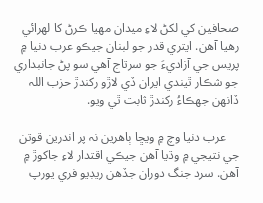صحافين کي لکڻ لاءِ ميدان مھيا ڪرڻ کا لھرائي رھيا آھن. ايتري قدر جو لبنان جيڪو عرب دنيا ۾ پريس جي آزاديءَ جو سرتاج آھي سو پڻ جانبداري جو شڪار ٿيندي ايران ڏي لاڙو رکندڙ حزب اللہ ڏانھن جھڪاءُ رکندڙ ثابت ٿي ويو.

    عرب دنيا وچ ۾ ويڇا ٻاھرين نہ پر اندرين قوتن جي نتيجي ۾ وڌيا آھن جيڪي اقتدار لاءِ جاکوڙ ۾ آھن. سرد جنگ دوران جڏھن ريڊيو فري يورپ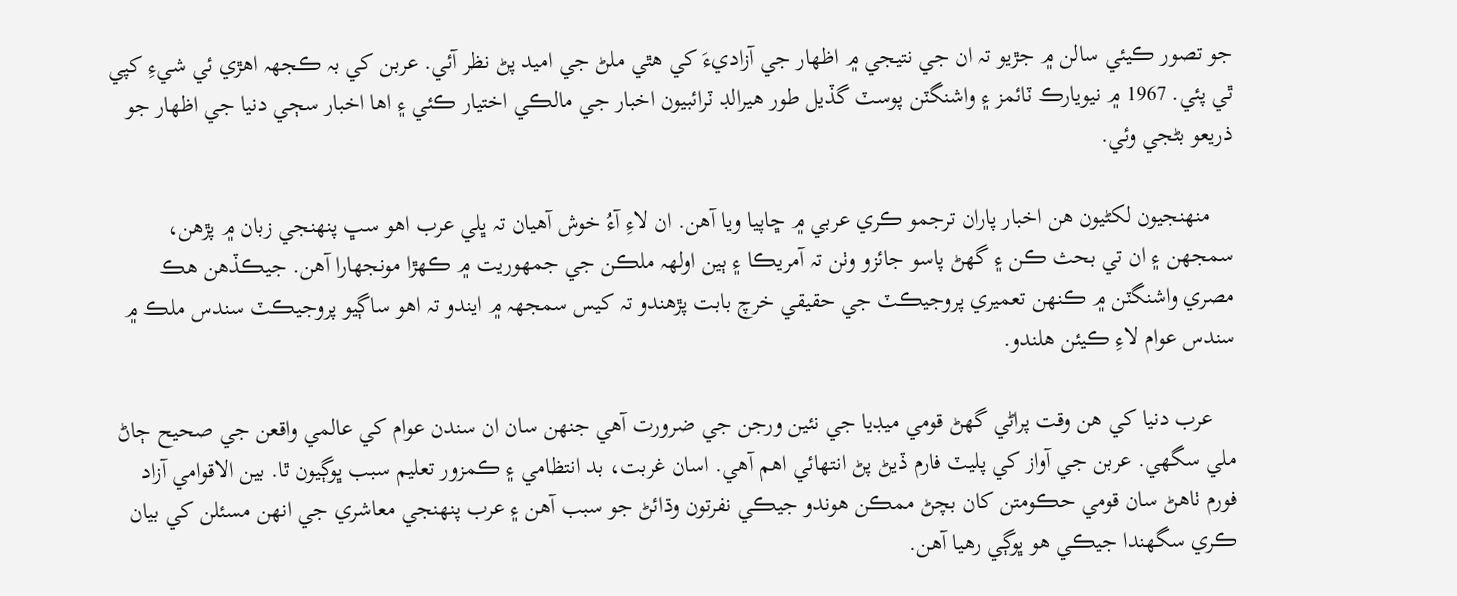جو تصور ڪيئي سالن ۾ جڙيو تہ ان جي نتيجي ۾ اظھار جي آزاديءَ کي ھٿي ملڻ جي اميد پڻ نظر آئي. عربن کي بہ ڪجھہ اھڙي ئي شيءِ کپي ٿي پئي. 1967 ۾ نيويارڪ ٽائمز ۽ واشنگٽن پوسٽ گڏيل طور ھيرالڊ ٽرائبيون اخبار جي مالڪي اختيار ڪئي ۽ اھا اخبار سڄي دنيا جي اظھار جو ذريعو بڻجي وئي.

    منھنجيون لکڻيون ھن اخبار پاران ترجمو ڪري عربي ۾ ڇاپيا ويا آھن. ان لاءِ آءُ خوش آھيان تہ ڀلي عرب اھو سڀ پنھنجي زبان ۾ پڙھن، سمجھن ۽ ان تي بحث ڪن ۽ گھڻ پاسو جائزو وٺن تہ آمريڪا ۽ ٻين اولھہ ملڪن جي جمھوريت ۾ ڪھڙا مونجھارا آھن. جيڪڏھن ھڪ مصري واشنگٽن ۾ ڪنھن تعميري پروجيڪٽ جي حقيقي خرچ بابت پڙھندو تہ کيس سمجھہ ۾ ايندو تہ اھو ساڳيو پروجيڪٽ سندس ملڪ ۾ سندس عوام لاءِ ڪيئن ھلندو.

    عرب دنيا کي ھن وقت پراڻي گھڻ قومي ميڊيا جي نئين ورجن جي ضرورت آھي جنھن سان ان سندن عوام کي عالمي واقعن جي صحيح ڄاڻ ملي سگھي. عربن جي آواز کي پليٽ فارم ڏيڻ پڻ انتھائي اھم آھي. اسان غربت، بد انتظامي ۽ ڪمزور تعليم سبب ڀوڳيون ٿا. بين الاقوامي آزاد فورم ٺاھڻ سان قومي حڪومتن کان بچڻ ممڪن ھوندو جيڪي نفرتون وڌائڻ جو سبب آھن ۽ عرب پنھنجي معاشري جي انھن مسئلن کي بيان ڪري سگھندا جيڪي ھو ڀوڳي رھيا آھن.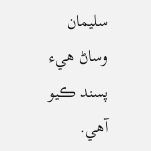سليمان وساڻ هيء پسند ڪيو آهي.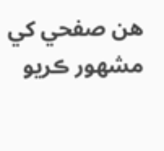هن صفحي کي مشهور ڪريو